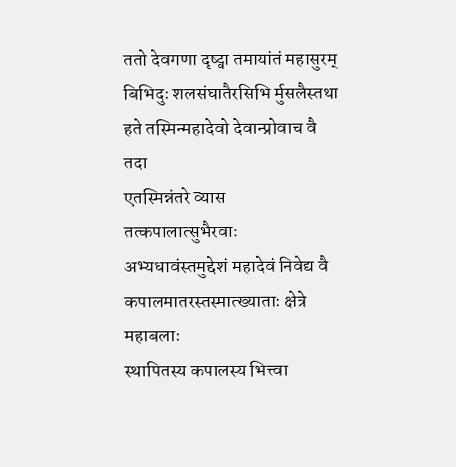ततो देवगणा दृष्ट्वा तमायांतं महासुरम्
बिभिदुः शलसंघातैरसिभि र्मुसलैस्तथा
हते तस्मिन्महादेवो देवान्प्रोवाच वै तदा
एतस्मिन्नंतरे व्यास तत्कपालात्सुभैरवाः
अभ्यधावंस्तमुद्देशं महादेवं निवेद्य वै
कपालमातरस्तस्मात्ख्याताः क्षेत्रे महाबलाः
स्थापितस्य कपालस्य भित्त्वा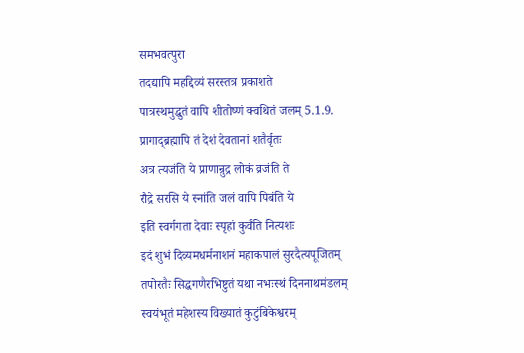समभवत्पुरा
तदद्यापि महद्दिव्यं सरस्तत्र प्रकाशते
पात्रस्थमुद्धुतं वापि शीतोष्णं क्वथितं जलम् 5.1.9.
प्रागाद्ब्रह्मापि तं देशं देवतानां शतैर्वृतः
अत्र त्यजंति ये प्राणान्रुद्र लोकं व्रजंति ते
रौद्रे सरसि ये स्नांति जलं वापि पिबंति ये
इति स्वर्गगता देवाः स्पृहां कुर्वंति नित्यशः
इदं शुभं दिव्यमधर्मनाशनं महाकपालं सुरदैत्यपूजितम्
तपोरतैः सिद्धगणैरभिष्टुतं यथा नभःस्थं दिननाथमंडलम्
स्वयंभूतं महेशस्य विख्यातं कुटुंबिकेश्वरम्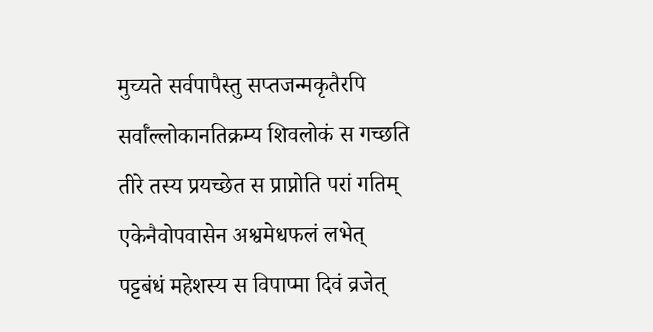मुच्यते सर्वपापैस्तु सप्तजन्मकृतैरपि
सर्वाँल्लोकानतिक्रम्य शिवलोकं स गच्छति
तीरे तस्य प्रयच्छेत स प्राप्नोति परां गतिम्
एकेनैवोपवासेन अश्वमेधफलं लभेत्
पट्टबंधं महेशस्य स विपाप्मा दिवं व्रजेत्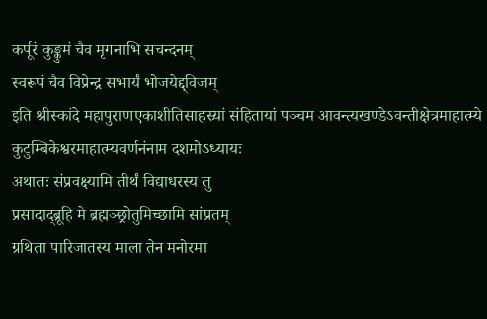कर्पूरं कुङ्कुमं चैव मृगनाभि सचन्दनम्
स्वरूपं चैव विप्रेन्द्र सभार्यं भोजयेद्द्विजम्
इति श्रीस्कांदे महापुराणएकाशीतिसाहस्र्यां संहितायां पञ्चम आवन्त्यखण्डेऽवन्तीक्षेत्रमाहात्म्ये कुटुम्बिकेश्वरमाहात्म्यवर्णनंनाम दशमोऽध्यायः
अथातः संप्रवक्ष्यामि तीर्थं विद्याधरस्य तु
प्रसादाद्ब्रूहि मे ब्रह्मञ्छ्रोतुमिच्छामि सांप्रतम्
ग्रथिता पारिजातस्य माला तेन मनोरमा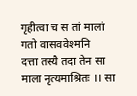गृहीत्वा च स तां मालां गतो वासववेश्मनि
दत्ता तस्यै तदा तेन सा माला नृत्यमाश्रितः ।। सा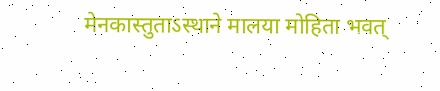मेनकास्तुताऽस्थाने मालया मोहिता भवत्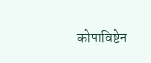कोपाविष्टेन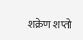शक्रेण शप्तो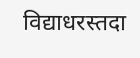विद्याधरस्तदा